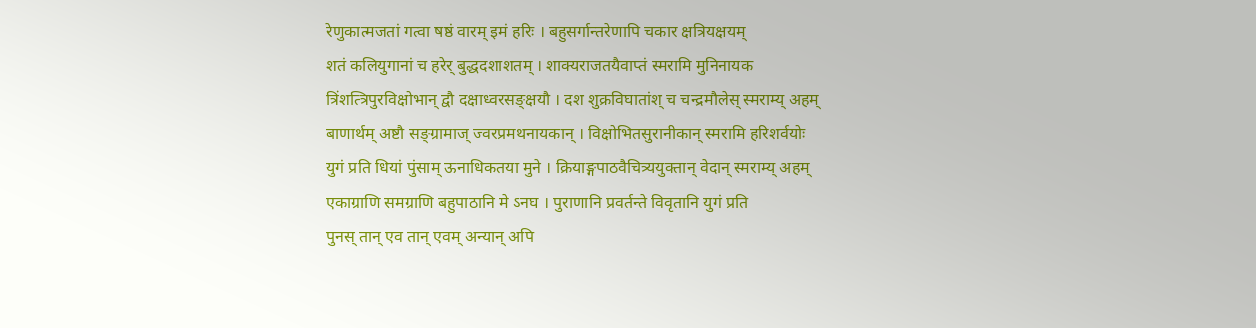रेणुकात्मजतां गत्वा षष्ठं वारम् इमं हरिः । बहुसर्गान्तरेणापि चकार क्षत्रियक्षयम्
शतं कलियुगानां च हरेर् बुद्धदशाशतम् । शाक्यराजतयैवाप्तं स्मरामि मुनिनायक
त्रिंशत्त्रिपुरविक्षोभान् द्वौ दक्षाध्वरसङ्क्षयौ । दश शुक्रविघातांश् च चन्द्रमौलेस् स्मराम्य् अहम्
बाणार्थम् अष्टौ सङ्ग्रामाज् ज्वरप्रमथनायकान् । विक्षोभितसुरानीकान् स्मरामि हरिशर्वयोः
युगं प्रति धियां पुंसाम् ऊनाधिकतया मुने । क्रियाङ्गपाठवैचित्र्ययुक्तान् वेदान् स्मराम्य् अहम्
एकाग्राणि समग्राणि बहुपाठानि मे ऽनघ । पुराणानि प्रवर्तन्ते विवृतानि युगं प्रति
पुनस् तान् एव तान् एवम् अन्यान् अपि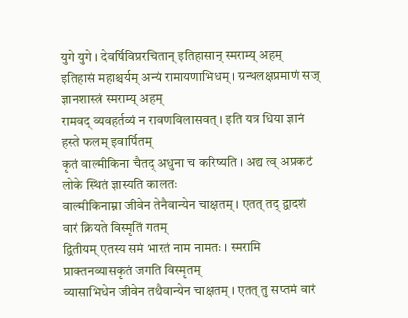युगे युगे । देवर्षिविप्ररचितान् इतिहासान् स्मराम्य् अहम्
इतिहासं महाश्चर्यम् अन्यं रामायणाभिधम् । ग्रन्थलक्षप्रमाणं सज् ज्ञानशास्त्रं स्मराम्य् अहम्
रामवद् व्यवहर्तव्यं न रावणविलासवत् । इति यत्र धिया ज्ञानं हस्ते फलम् इवार्पितम्
कृतं वाल्मीकिना चैतद् अधुना च करिष्यति । अद्य त्व् अप्रकटं लोके स्थितं ज्ञास्यति कालतः
वाल्मीकिनाम्ना जीवेन तेनैवान्येन चाक्षतम् । एतत् तद् द्वादशं वारं क्रियते विस्मृतिं गतम्
द्वितीयम् एतस्य समं भारतं नाम नामतः । स्मरामि प्राक्तनव्यासकृतं जगति विस्मृतम्
व्यासाभिधेन जीवेन तथैवान्येन चाक्षतम् । एतत् तु सप्तमं वारं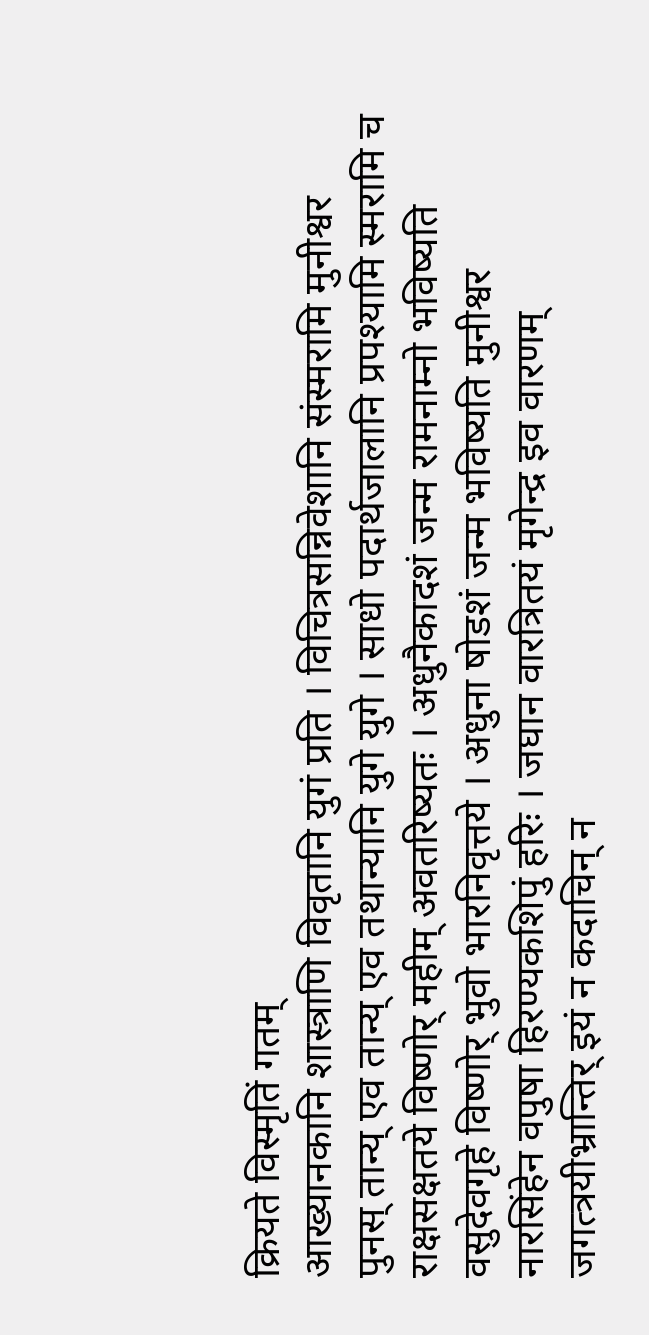क्रियते विस्मृतिं गतम्
आख्यानकानि शास्त्राणि विवृतानि युगं प्रति । विचित्रसन्निवेशानि संस्मरामि मुनीश्वर
पुनस् तान्य् एव तान्य् एव तथान्यानि युगे युगे । साधो पदार्थजालानि प्रपश्यामि स्मरामि च
राक्षसक्षतये विष्णोर् महीम् अवतरिष्यतः । अधुनैकादशं जन्म रामनाम्नो भविष्यति
वसुदेवगृहे विष्णोर् भुवो भारनिवृत्तये । अधुना षोडशं जन्म भविष्यति मुनीश्वर
नारसिंहेन वपुषा हिरण्यकशिपुं हरिः । जघान वारत्रितयं मृगेन्द्र इव वारणम्
जगत्त्रयीभ्रान्तिर् इयं न कदाचिन् न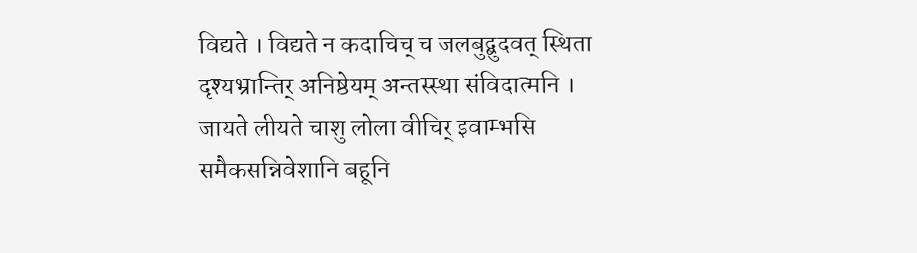विद्यते । विद्यते न कदाचिच् च जलबुद्बुदवत् स्थिता
दृश्यभ्रान्तिर् अनिष्ठेयम् अन्तस्स्था संविदात्मनि । जायते लीयते चाशु लोला वीचिर् इवाम्भसि
समैकसन्निवेशानि बहूनि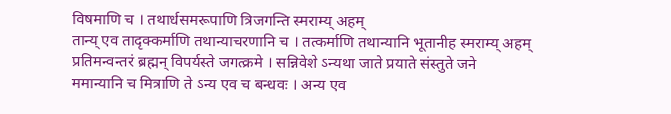विषमाणि च । तथार्धसमरूपाणि त्रिजगन्ति स्मराम्य् अहम्
तान्य् एव तादृक्कर्माणि तथान्याचरणानि च । तत्कर्माणि तथान्यानि भूतानीह स्मराम्य् अहम्
प्रतिमन्वन्तरं ब्रह्मन् विपर्यस्ते जगत्क्रमे । सन्निवेशे ऽन्यथा जाते प्रयाते संस्तुते जने
ममान्यानि च मित्राणि ते ऽन्य एव च बन्धवः । अन्य एव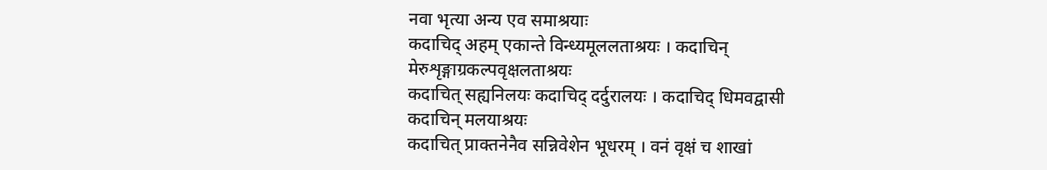नवा भृत्या अन्य एव समाश्रयाः
कदाचिद् अहम् एकान्ते विन्ध्यमूललताश्रयः । कदाचिन् मेरुशृङ्गाग्रकल्पवृक्षलताश्रयः
कदाचित् सह्यनिलयः कदाचिद् दर्दुरालयः । कदाचिद् धिमवद्वासी कदाचिन् मलयाश्रयः
कदाचित् प्राक्तनेनैव सन्निवेशेन भूधरम् । वनं वृक्षं च शाखां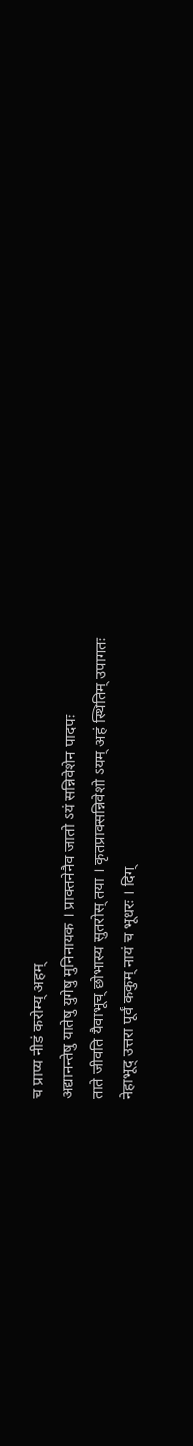च प्राप्य नीडं करोम्य् अहम्
अद्यानन्तेषु यातेषु युगेषु मुनिनायक । प्राक्तनेनैव जातो ऽयं सन्निवेशेन पादपः
ताते जीवति यैवाभूच् छोभास्य सुतरोस् तया । कृतप्राक्सन्निवेशो ऽयम् अहं स्थितिम् उपागतः
नेहाभूद् उत्तरा पूर्वं ककुम् नायं च भूधरः । दिग्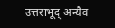उत्तराभूद् अन्यैव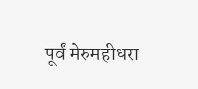पूर्वं मेरुमहीधरा